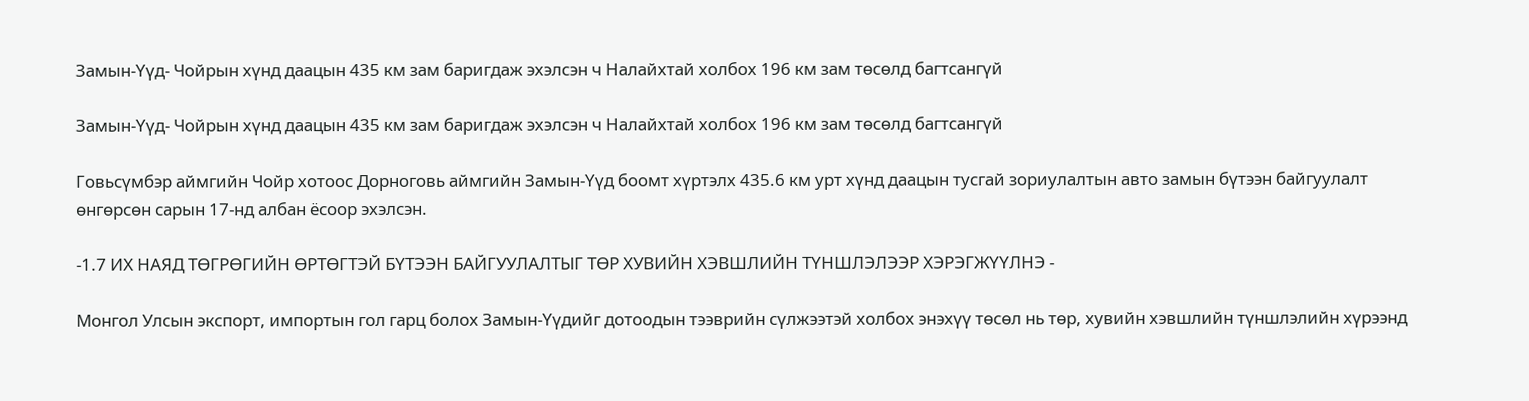Замын-Үүд- Чойрын хүнд даацын 435 км зам баригдаж эхэлсэн ч Налайхтай холбох 196 км зам төсөлд багтсангүй

Замын-Үүд- Чойрын хүнд даацын 435 км зам баригдаж эхэлсэн ч Налайхтай холбох 196 км зам төсөлд багтсангүй

Говьсүмбэр аймгийн Чойр хотоос Дорноговь аймгийн Замын-Үүд боомт хүртэлх 435.6 км урт хүнд даацын тусгай зориулалтын авто замын бүтээн байгуулалт өнгөрсөн сарын 17-нд албан ёсоор эхэлсэн.

-1.7 ИХ НАЯД ТӨГРӨГИЙН ӨРТӨГТЭЙ БҮТЭЭН БАЙГУУЛАЛТЫГ ТӨР ХУВИЙН ХЭВШЛИЙН ТҮНШЛЭЛЭЭР ХЭРЭГЖҮҮЛНЭ -

Монгол Улсын экспорт, импортын гол гарц болох Замын-Үүдийг дотоодын тээврийн сүлжээтэй холбох энэхүү төсөл нь төр, хувийн хэвшлийн түншлэлийн хүрээнд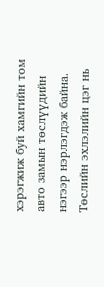хэрэгжиж буй хамгийн том авто замын төслүүдийн нэгээр нэрлэгдэж байна. Төслийн эхлэлийн цэг нь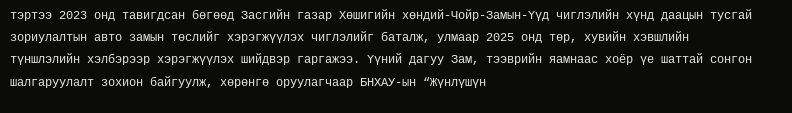тэртээ 2023 онд тавигдсан бөгөөд Засгийн газар Хөшигийн хөндий-Чойр-Замын-Үүд чиглэлийн хүнд даацын тусгай зориулалтын авто замын төслийг хэрэгжүүлэх чиглэлийг баталж, улмаар 2025 онд төр, хувийн хэвшлийн түншлэлийн хэлбэрээр хэрэгжүүлэх шийдвэр гаргажээ. Үүний дагуу Зам, тээврийн яамнаас хоёр үе шаттай сонгон шалгаруулалт зохион байгуулж, хөрөнгө оруулагчаар БНХАУ-ын “Жүнлүшүн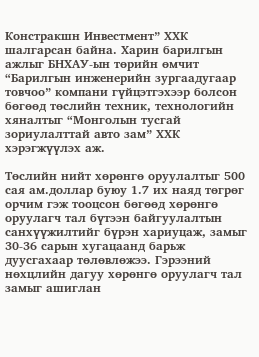Констракшн Инвестмент” ХХК шалгарсан байна. Харин барилгын ажлыг БНХАУ-ын төрийн өмчит “Барилгын инженерийн зургаадугаар товчоо” компани гүйцэтгэхээр болсон бөгөөд төслийн техник, технологийн хяналтыг “Монголын тусгай зориулалттай авто зам” ХХК хэрэгжүүлэх аж.

Төслийн нийт хөрөнгө оруулалтыг 500 сая ам.доллар буюу 1.7 их наяд төгрөг орчим гэж тооцсон бөгөөд хөрөнгө оруулагч тал бүтээн байгуулалтын санхүүжилтийг бүрэн хариуцаж, замыг 30-36 сарын хугацаанд барьж дуусгахаар төлөвлөжээ. Гэрээний нөхцлийн дагуу хөрөнгө оруулагч тал замыг ашиглан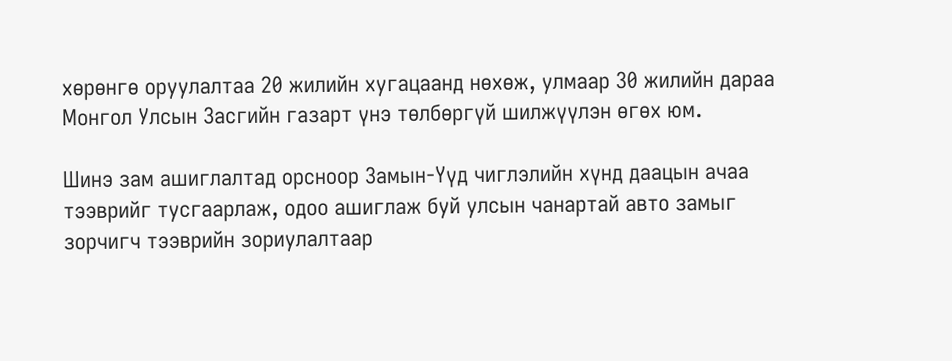хөрөнгө оруулалтаа 20 жилийн хугацаанд нөхөж, улмаар 30 жилийн дараа Монгол Улсын Засгийн газарт үнэ төлбөргүй шилжүүлэн өгөх юм.

Шинэ зам ашиглалтад орсноор Замын-Үүд чиглэлийн хүнд даацын ачаа тээврийг тусгаарлаж, одоо ашиглаж буй улсын чанартай авто замыг зорчигч тээврийн зориулалтаар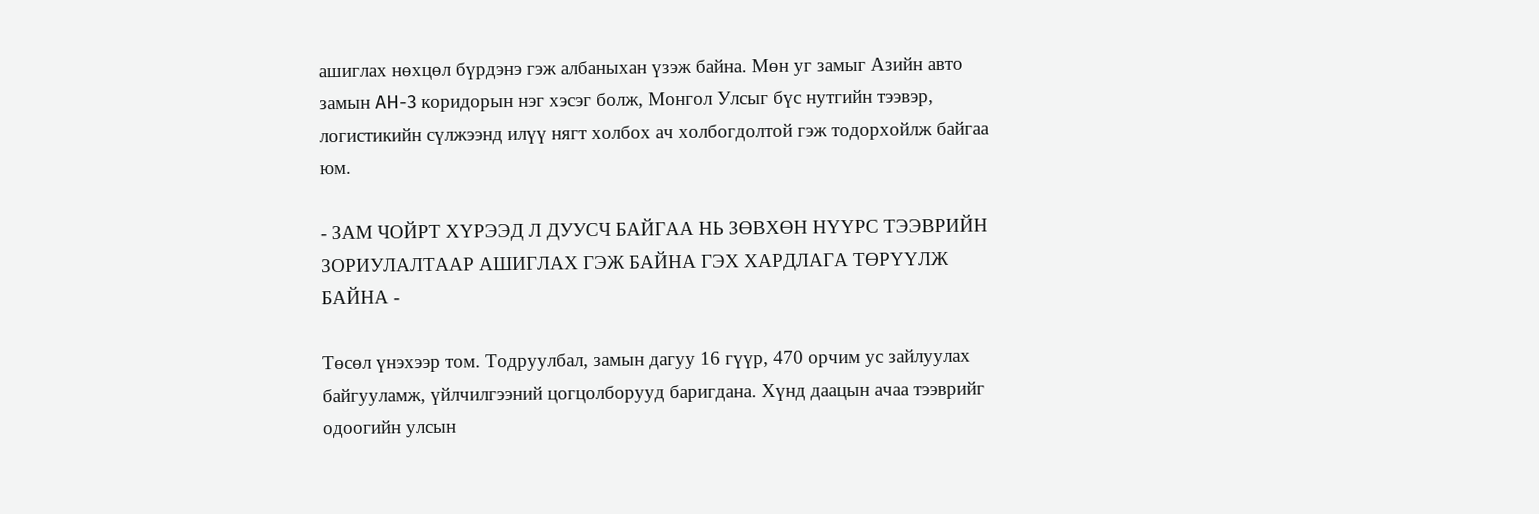ашиглах нөхцөл бүрдэнэ гэж албаныхан үзэж байна. Мөн уг замыг Азийн авто замын AH-3 коридорын нэг хэсэг болж, Монгол Улсыг бүс нутгийн тээвэр, логистикийн сүлжээнд илүү нягт холбох ач холбогдолтой гэж тодорхойлж байгаа юм.

- ЗАМ ЧОЙРТ ХҮРЭЭД Л ДУУСЧ БАЙГАА НЬ ЗӨВХӨН НҮҮРС ТЭЭВРИЙН ЗОРИУЛАЛТААР АШИГЛАХ ГЭЖ БАЙНА ГЭХ ХАРДЛАГА ТӨРҮҮЛЖ БАЙНА -

Төсөл үнэхээр том. Тодруулбал, замын дагуу 16 гүүр, 470 орчим ус зайлуулах байгууламж, үйлчилгээний цогцолборууд баригдана. Хүнд даацын ачаа тээврийг одоогийн улсын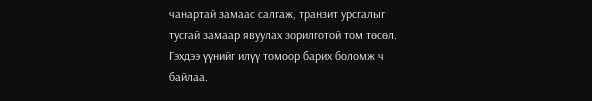чанартай замаас салгаж, транзит урсгалыг тусгай замаар явуулах зорилготой том төсөл. Гэхдээ үүнийг илүү томоор барих боломж ч байлаа.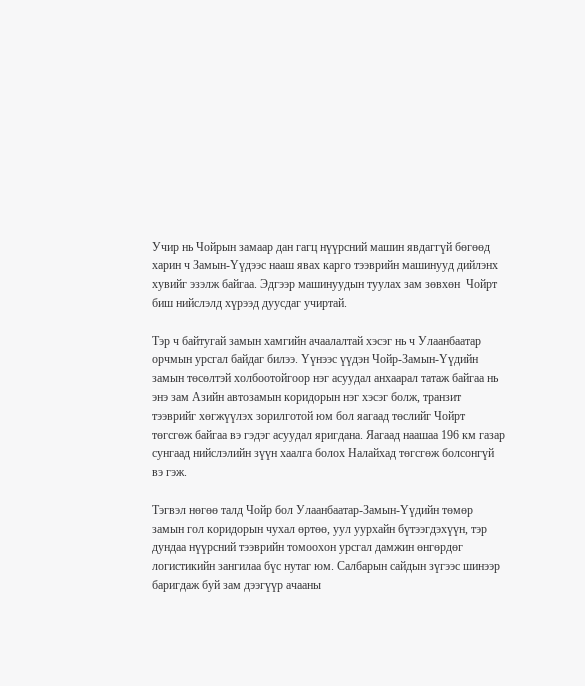Учир нь Чойрын замаар дан гагц нүүрсний машин явдаггүй бөгөөд харин ч Замын-Үүдээс нааш явах карго тээврийн машинууд дийлэнх хувийг эзэлж байгаа. Эдгээр машинуудын туулах зам зөвхөн  Чойрт биш нийслэлд хүрээд дуусдаг учиртай.

Тэр ч байтугай замын хамгийн ачаалалтай хэсэг нь ч Улаанбаатар орчмын урсгал байдаг билээ. Үүнээс үүдэн Чойр-Замын-Үүдийн замын төсөлтэй холбоотойгоор нэг асуудал анхаарал татаж байгаа нь энэ зам Азийн автозамын коридорын нэг хэсэг болж, транзит тээврийг хөгжүүлэх зорилготой юм бол яагаад төслийг Чойрт төгсгөж байгаа вэ гэдэг асуудал яригдана. Яагаад наашаа 196 км газар сунгаад нийслэлийн зүүн хаалга болох Налайхад төгсгөж болсонгүй вэ гэж.

Тэгвэл нөгөө талд Чойр бол Улаанбаатар-Замын-Үүдийн төмөр замын гол коридорын чухал өртөө, уул уурхайн бүтээгдэхүүн, тэр дундаа нүүрсний тээврийн томоохон урсгал дамжин өнгөрдөг логистикийн зангилаа бүс нутаг юм. Салбарын сайдын зүгээс шинээр баригдаж буй зам дээгүүр ачааны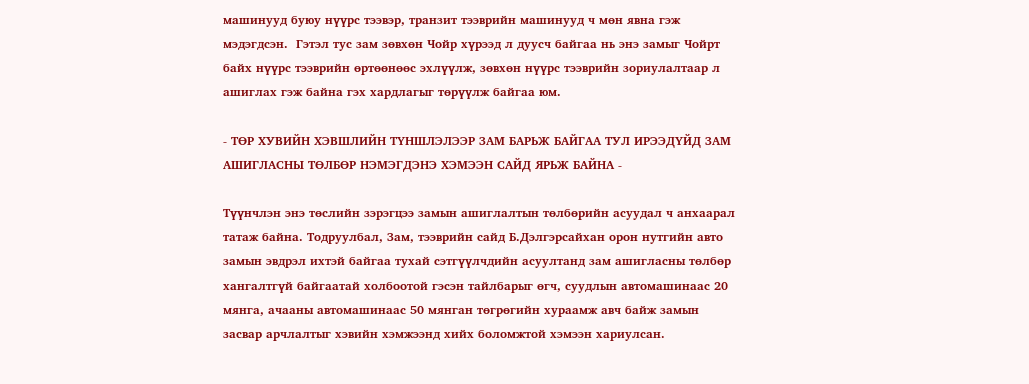машинууд буюу нүүрс тээвэр, транзит тээврийн машинууд ч мөн явна гэж мэдэгдсэн.  Гэтэл тус зам зөвхөн Чойр хүрээд л дуусч байгаа нь энэ замыг Чойрт байх нүүрс тээврийн өртөөнөөс эхлүүлж, зөвхөн нүүрс тээврийн зориулалтаар л ашиглах гэж байна гэх хардлагыг төрүүлж байгаа юм.

- ТӨР ХУВИЙН ХЭВШЛИЙН ТҮНШЛЭЛЭЭР ЗАМ БАРЬЖ БАЙГАА ТУЛ ИРЭЭДҮЙД ЗАМ АШИГЛАСНЫ ТӨЛБӨР НЭМЭГДЭНЭ ХЭМЭЭН САЙД ЯРЬЖ БАЙНА -

Түүнчлэн энэ төслийн зэрэгцээ замын ашиглалтын төлбөрийн асуудал ч анхаарал татаж байна. Тодруулбал, Зам, тээврийн сайд Б.Дэлгэрсайхан орон нутгийн авто замын эвдрэл ихтэй байгаа тухай сэтгүүлчдийн асуултанд зам ашигласны төлбөр хангалтгүй байгаатай холбоотой гэсэн тайлбарыг өгч, суудлын автомашинаас 20 мянга, ачааны автомашинаас 50 мянган төгрөгийн хураамж авч байж замын засвар арчлалтыг хэвийн хэмжээнд хийх боломжтой хэмээн хариулсан.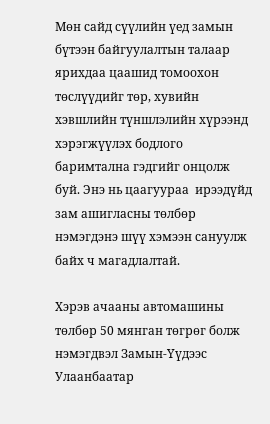Мөн сайд сүүлийн үед замын бүтээн байгуулалтын талаар ярихдаа цаашид томоохон төслүүдийг төр, хувийн хэвшлийн түншлэлийн хүрээнд хэрэгжүүлэх бодлого баримтална гэдгийг онцолж буй. Энэ нь цаагуураа  ирээдүйд зам ашигласны төлбөр нэмэгдэнэ шүү хэмээн сануулж байх ч магадлалтай.

Хэрэв ачааны автомашины төлбөр 50 мянган төгрөг болж нэмэгдвэл Замын-Үүдээс Улаанбаатар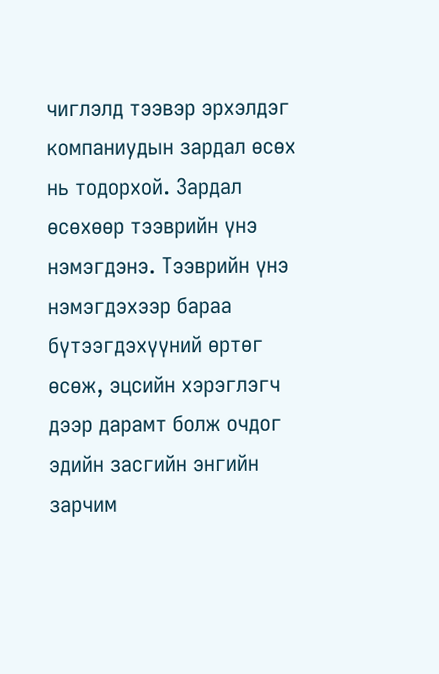чиглэлд тээвэр эрхэлдэг компаниудын зардал өсөх нь тодорхой. Зардал өсөхөөр тээврийн үнэ нэмэгдэнэ. Тээврийн үнэ нэмэгдэхээр бараа бүтээгдэхүүний өртөг өсөж, эцсийн хэрэглэгч дээр дарамт болж очдог эдийн засгийн энгийн зарчим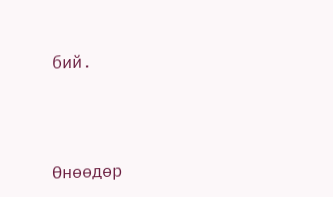бий.




Өнөөдөр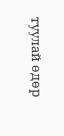туулай өдөр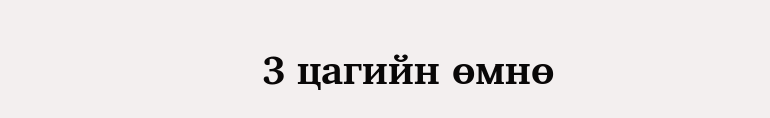3 цагийн өмнө